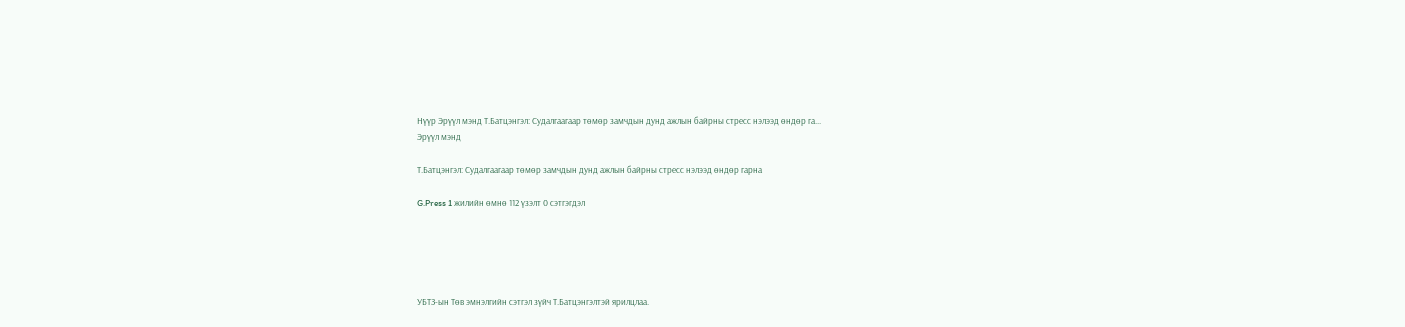Нүүр Эрүүл мэнд Т.Батцэнгэл: Судалгаагаар төмөр замчдын дунд ажлын байрны стресс нэлээд өндөр га...
Эрүүл мэнд

Т.Батцэнгэл: Судалгаагаар төмөр замчдын дунд ажлын байрны стресс нэлээд өндөр гарна

G.Press 1 жилийн өмнө 112 үзэлт 0 сэтгэгдэл





УБТЗ-ын Төв эмнэлгийн сэтгэл зүйч Т.Батцэнгэлтэй ярилцлаа.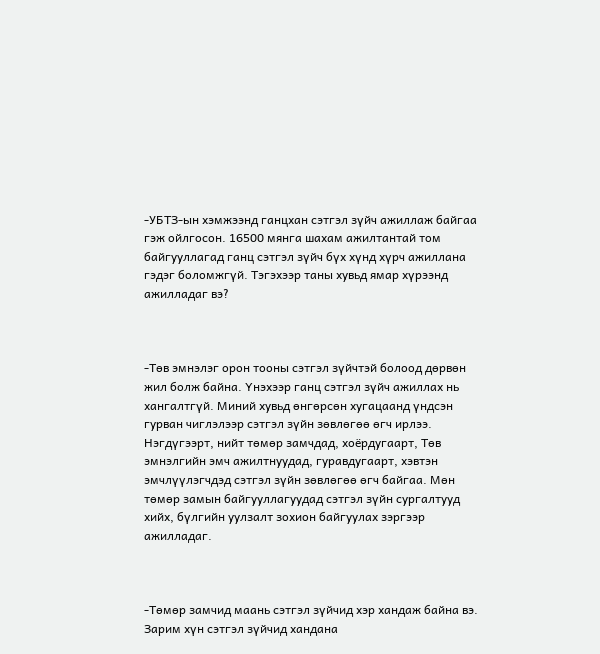-УБТЗ-ын хэмжээнд ганцхан сэтгэл зүйч ажиллаж байгаа гэж ойлгосон. 16500 мянга шахам ажилтантай том байгууллагад ганц сэтгэл зүйч бүх хүнд хүрч ажиллана гэдэг боломжгүй. Тэгэхээр таны хувьд ямар хүрээнд ажилладаг вэ?



-Төв эмнэлэг орон тооны сэтгэл зүйчтэй болоод дөрвөн жил болж байна. Үнэхээр ганц сэтгэл зүйч ажиллах нь хангалтгүй. Миний хувьд өнгөрсөн хугацаанд үндсэн гурван чиглэлээр сэтгэл зүйн зөвлөгөө өгч ирлээ. Нэгдүгээрт, нийт төмөр замчдад, хоёрдугаарт, Төв эмнэлгийн эмч ажилтнуудад, гуравдугаарт, хэвтэн эмчлүүлэгчдэд сэтгэл зүйн зөвлөгөө өгч байгаа. Мөн төмөр замын байгууллагуудад сэтгэл зүйн сургалтууд хийх, бүлгийн уулзалт зохион байгуулах зэргээр ажилладаг.



-Төмөр замчид маань сэтгэл зүйчид хэр хандаж байна вэ. Зарим хүн сэтгэл зүйчид хандана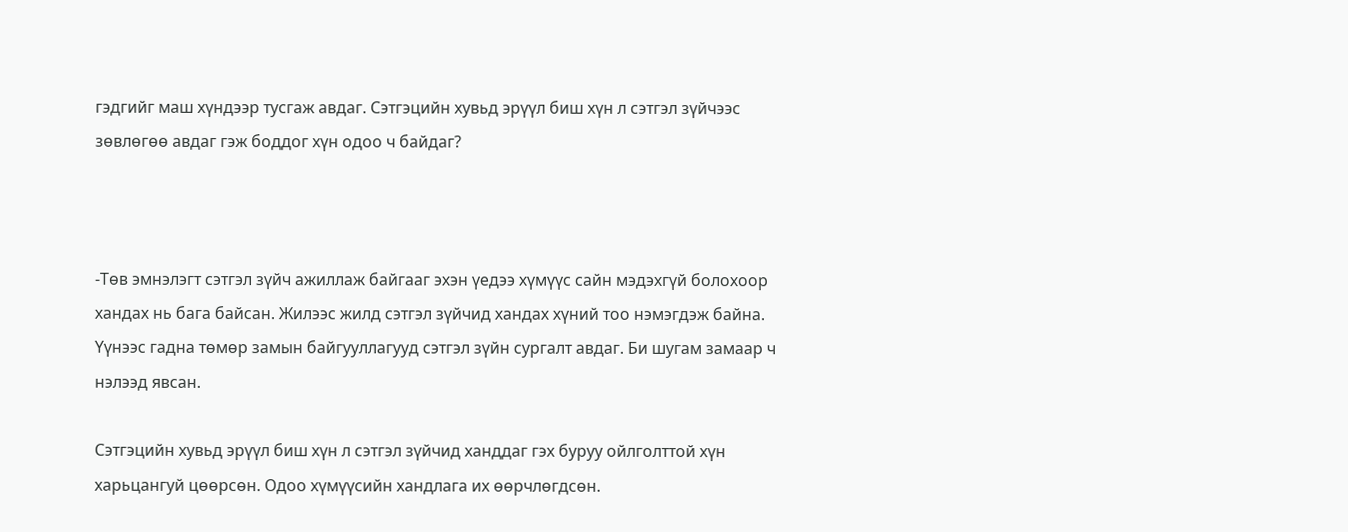гэдгийг маш хүндээр тусгаж авдаг. Сэтгэцийн хувьд эрүүл биш хүн л сэтгэл зүйчээс зөвлөгөө авдаг гэж боддог хүн одоо ч байдаг?



-Төв эмнэлэгт сэтгэл зүйч ажиллаж байгааг эхэн үедээ хүмүүс сайн мэдэхгүй болохоор хандах нь бага байсан. Жилээс жилд сэтгэл зүйчид хандах хүний тоо нэмэгдэж байна. Үүнээс гадна төмөр замын байгууллагууд сэтгэл зүйн сургалт авдаг. Би шугам замаар ч нэлээд явсан.

Сэтгэцийн хувьд эрүүл биш хүн л сэтгэл зүйчид ханддаг гэх буруу ойлголттой хүн харьцангуй цөөрсөн. Одоо хүмүүсийн хандлага их өөрчлөгдсөн.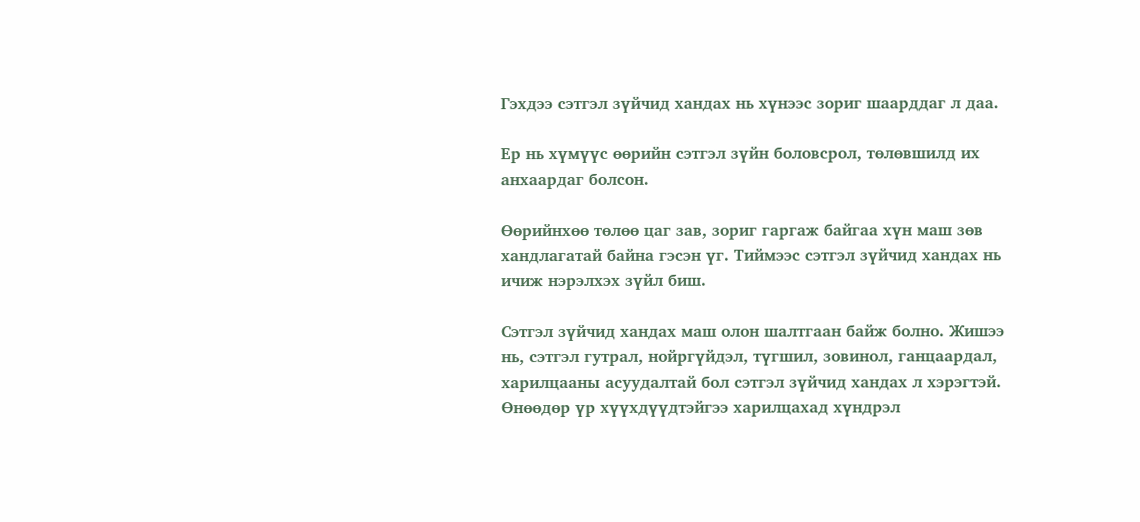Гэхдээ сэтгэл зүйчид хандах нь хүнээс зориг шаарддаг л даа.

Ер нь хүмүүс өөрийн сэтгэл зүйн боловсрол, төлөвшилд их анхаардаг болсон.

Өөрийнхөө төлөө цаг зав, зориг гаргаж байгаа хүн маш зөв хандлагатай байна гэсэн үг. Тиймээс сэтгэл зүйчид хандах нь ичиж нэрэлхэх зүйл биш.

Сэтгэл зүйчид хандах маш олон шалтгаан байж болно. Жишээ нь, сэтгэл гутрал, нойргүйдэл, түгшил, зовинол, ганцаардал, харилцааны асуудалтай бол сэтгэл зүйчид хандах л хэрэгтэй. Өнөөдөр үр хүүхдүүдтэйгээ харилцахад хүндрэл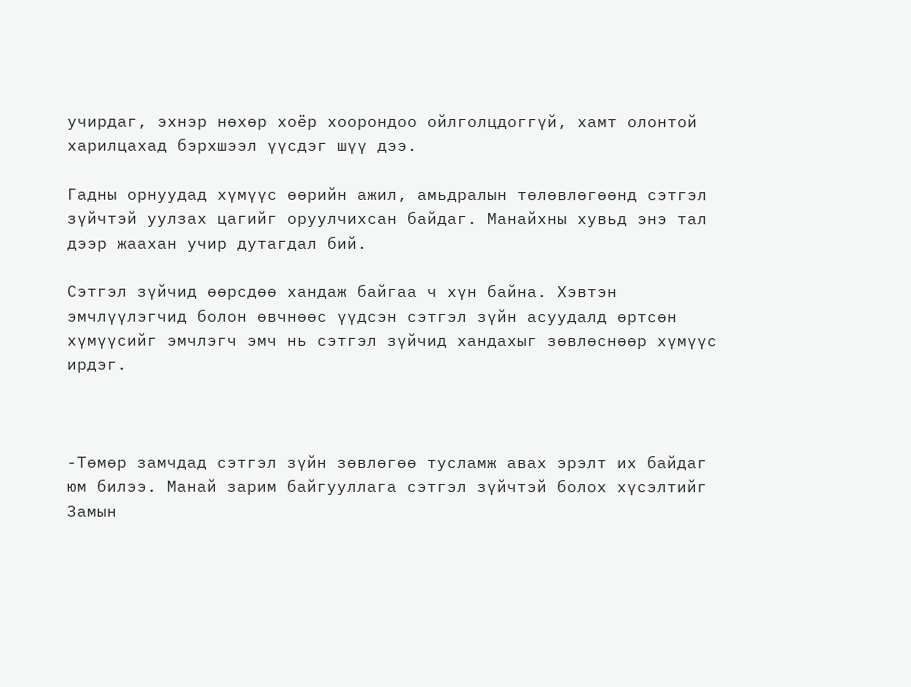учирдаг, эхнэр нөхөр хоёр хоорондоо ойлголцдоггүй, хамт олонтой харилцахад бэрхшээл үүсдэг шүү дээ.

Гадны орнуудад хүмүүс өөрийн ажил, амьдралын төлөвлөгөөнд сэтгэл зүйчтэй уулзах цагийг оруулчихсан байдаг. Манайхны хувьд энэ тал дээр жаахан учир дутагдал бий.

Сэтгэл зүйчид өөрсдөө хандаж байгаа ч хүн байна. Хэвтэн эмчлүүлэгчид болон өвчнөөс үүдсэн сэтгэл зүйн асуудалд өртсөн хүмүүсийг эмчлэгч эмч нь сэтгэл зүйчид хандахыг зөвлөснөөр хүмүүс ирдэг.



-Төмөр замчдад сэтгэл зүйн зөвлөгөө тусламж авах эрэлт их байдаг юм билээ. Манай зарим байгууллага сэтгэл зүйчтэй болох хүсэлтийг Замын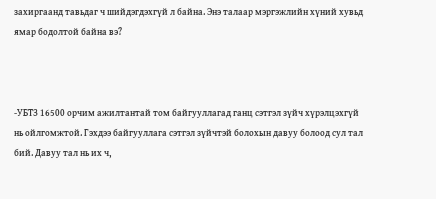захиргаанд тавьдаг ч шийдэгдэхгүй л байна. Энэ талаар мэргэжлийн хүний хувьд ямар бодолтой байна вэ?



-УБТЗ 16500 орчим ажилтантай том байгууллагад ганц сэтгэл зүйч хүрэлцэхгүй нь ойлгомжтой. Гэхдээ байгууллага сэтгэл зүйчтэй болохын давуу болоод сул тал бий. Давуу тал нь их ч,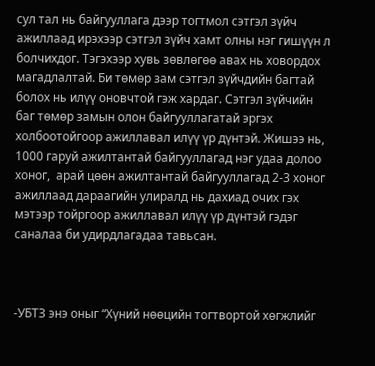сул тал нь байгууллага дээр тогтмол сэтгэл зүйч ажиллаад ирэхээр сэтгэл зүйч хамт олны нэг гишүүн л болчихдог. Тэгэхээр хувь зөвлөгөө авах нь ховордох магадлалтай. Би төмөр зам сэтгэл зүйчдийн багтай болох нь илүү оновчтой гэж хардаг. Сэтгэл зүйчийн баг төмөр замын олон байгууллагатай эргэх холбоотойгоор ажиллавал илүү үр дүнтэй. Жишээ нь, 1000 гаруй ажилтантай байгууллагад нэг удаа долоо хоног,  арай цөөн ажилтантай байгууллагад 2-3 хоног ажиллаад дараагийн улиралд нь дахиад очих гэх мэтээр тойргоор ажиллавал илүү үр дүнтэй гэдэг саналаа би удирдлагадаа тавьсан.



-УБТЗ энэ оныг “Хүний нөөцийн тогтвортой хөгжлийг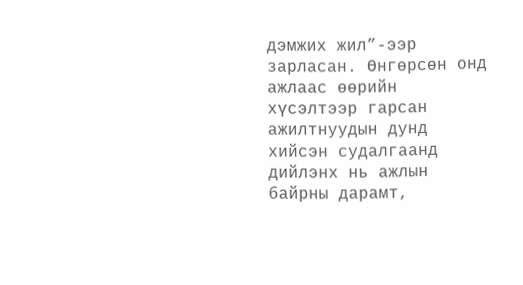дэмжих жил”-ээр зарласан. Өнгөрсөн онд ажлаас өөрийн хүсэлтээр гарсан ажилтнуудын дунд хийсэн судалгаанд дийлэнх нь ажлын байрны дарамт,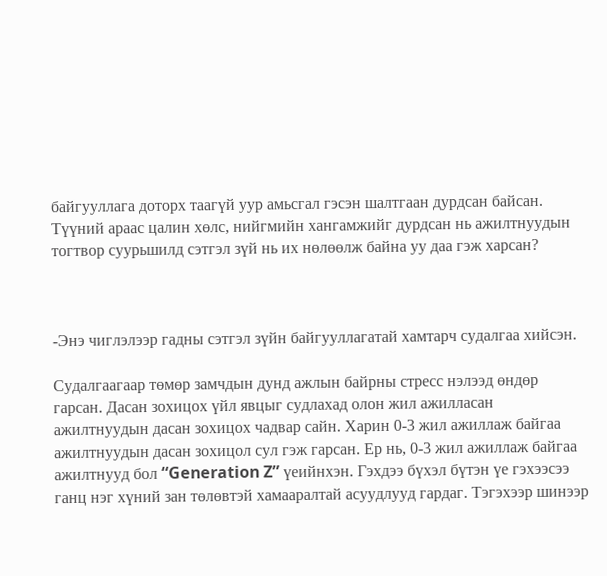байгууллага доторх таагүй уур амьсгал гэсэн шалтгаан дурдсан байсан. Түүний араас цалин хөлс, нийгмийн хангамжийг дурдсан нь ажилтнуудын тогтвор суурьшилд сэтгэл зүй нь их нөлөөлж байна уу даа гэж харсан?



-Энэ чиглэлээр гадны сэтгэл зүйн байгууллагатай хамтарч судалгаа хийсэн.

Судалгаагаар төмөр замчдын дунд ажлын байрны стресс нэлээд өндөр гарсан. Дасан зохицох үйл явцыг судлахад олон жил ажилласан ажилтнуудын дасан зохицох чадвар сайн. Харин 0-3 жил ажиллаж байгаа ажилтнуудын дасан зохицол сул гэж гарсан. Ер нь, 0-3 жил ажиллаж байгаа ажилтнууд бол “Generation Z” үеийнхэн. Гэхдээ бүхэл бүтэн үе гэхээсээ ганц нэг хүний зан төлөвтэй хамааралтай асуудлууд гардаг. Тэгэхээр шинээр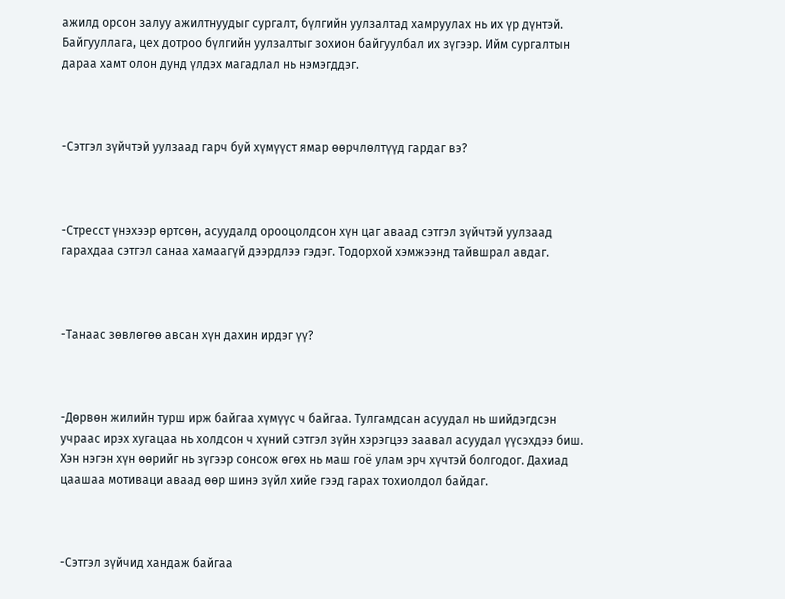ажилд орсон залуу ажилтнуудыг сургалт, бүлгийн уулзалтад хамруулах нь их үр дүнтэй. Байгууллага, цех дотроо бүлгийн уулзалтыг зохион байгуулбал их зүгээр. Ийм сургалтын дараа хамт олон дунд үлдэх магадлал нь нэмэгддэг.



-Сэтгэл зүйчтэй уулзаад гарч буй хүмүүст ямар өөрчлөлтүүд гардаг вэ?



-Стресст үнэхээр өртсөн, асуудалд орооцолдсон хүн цаг аваад сэтгэл зүйчтэй уулзаад гарахдаа сэтгэл санаа хамаагүй дээрдлээ гэдэг. Тодорхой хэмжээнд тайвшрал авдаг.



-Танаас зөвлөгөө авсан хүн дахин ирдэг үү?



-Дөрвөн жилийн турш ирж байгаа хүмүүс ч байгаа. Тулгамдсан асуудал нь шийдэгдсэн учраас ирэх хугацаа нь холдсон ч хүний сэтгэл зүйн хэрэгцээ заавал асуудал үүсэхдээ биш. Хэн нэгэн хүн өөрийг нь зүгээр сонсож өгөх нь маш гоё улам эрч хүчтэй болгодог. Дахиад цаашаа мотиваци аваад өөр шинэ зүйл хийе гээд гарах тохиолдол байдаг.



-Сэтгэл зүйчид хандаж байгаа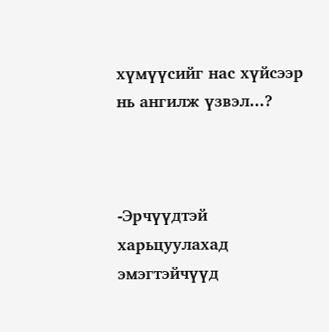хүмүүсийг нас хүйсээр нь ангилж үзвэл...?



-Эрчүүдтэй харьцуулахад эмэгтэйчүүд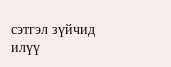сэтгэл зүйчид илүү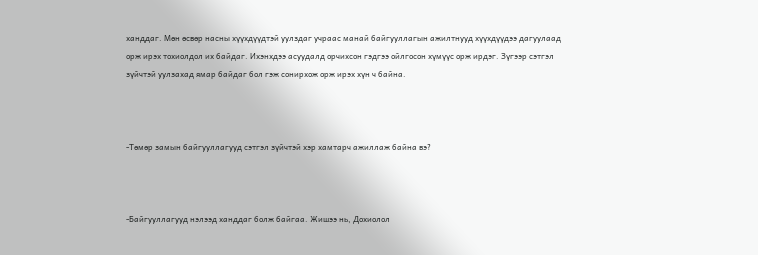ханддаг. Мөн өсвөр насны хүүхдүүдтэй уулздаг учраас манай байгууллагын ажилтнууд хүүхдүүдээ дагуулаад орж ирэх тохиолдол их байдаг. Ихэнхдээ асуудалд орчихсон гэдгээ ойлгосон хүмүүс орж ирдэг. Зүгээр сэтгэл зүйчтэй уулзахад ямар байдаг бол гэж сонирхож орж ирэх хүн ч байна.



-Төмөр замын байгууллагууд сэтгэл зүйчтэй хэр хамтарч ажиллаж байна вэ?



-Байгууллагууд нэлээд ханддаг болж байгаа. Жишээ нь, Дохиолол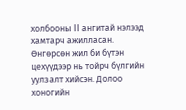холбооны II ангитай нэлээд хамтарч ажилласан. Өнгөрсөн жил би бүтэн цехүүдээр нь тойрч бүлгийн уулзалт хийсэн. Долоо хоногийн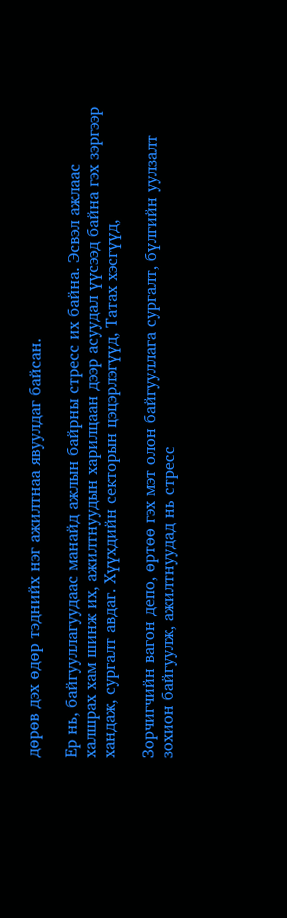дөрөв дэх өдөр тэднийх нэг ажилтнаа явуулдаг байсан.

Ер нь, байгууллагуудаас манайд ажлын байрны стресс их байна. Эсвэл ажлаас халшрах хам шинж их, ажилтнуудын харилцаан дээр асуудал үүсээд байна гэх зэргээр хандаж, сургалт авдаг. Хүүхдийн секторын цэцэрлэгүүд, Татах хэсгүүд,

Зорчигчийн вагон депо, өртөө гэх мэт олон байгууллага сургалт, бүлгийн уулзалт зохион байгуулж, ажилтнуудад нь стресс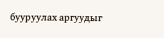бууруулах аргуудыг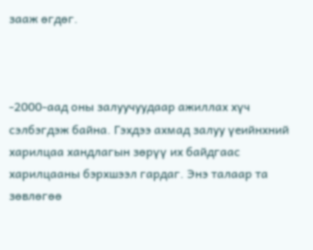зааж өгдөг.



-2000-аад оны залуучуудаар ажиллах хүч сэлбэгдэж байна. Гэхдээ ахмад залуу үеийнхний харилцаа хандлагын зөрүү их байдгаас харилцааны бэрхшээл гардаг. Энэ талаар та зөвлөгөө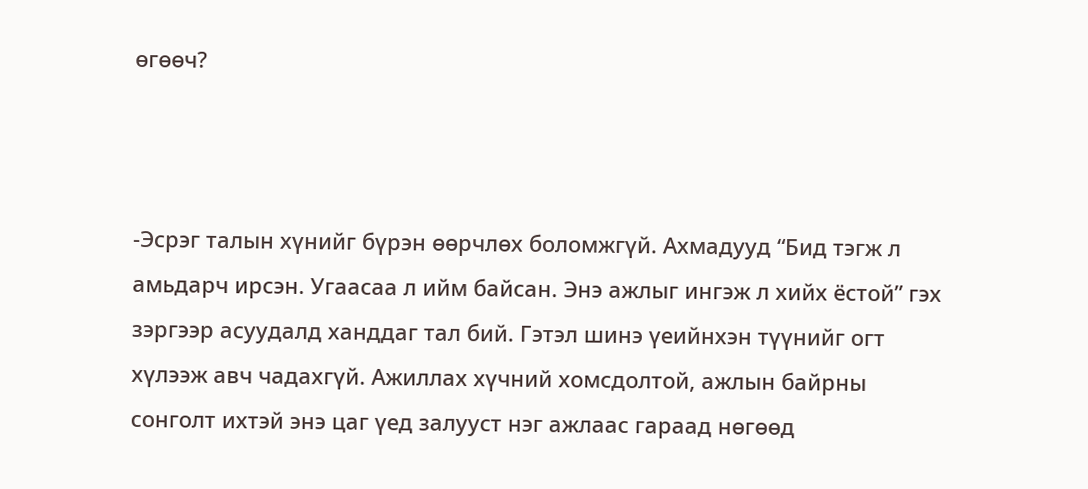өгөөч?



-Эсрэг талын хүнийг бүрэн өөрчлөх боломжгүй. Ахмадууд “Бид тэгж л амьдарч ирсэн. Угаасаа л ийм байсан. Энэ ажлыг ингэж л хийх ёстой” гэх зэргээр асуудалд ханддаг тал бий. Гэтэл шинэ үеийнхэн түүнийг огт хүлээж авч чадахгүй. Ажиллах хүчний хомсдолтой, ажлын байрны сонголт ихтэй энэ цаг үед залууст нэг ажлаас гараад нөгөөд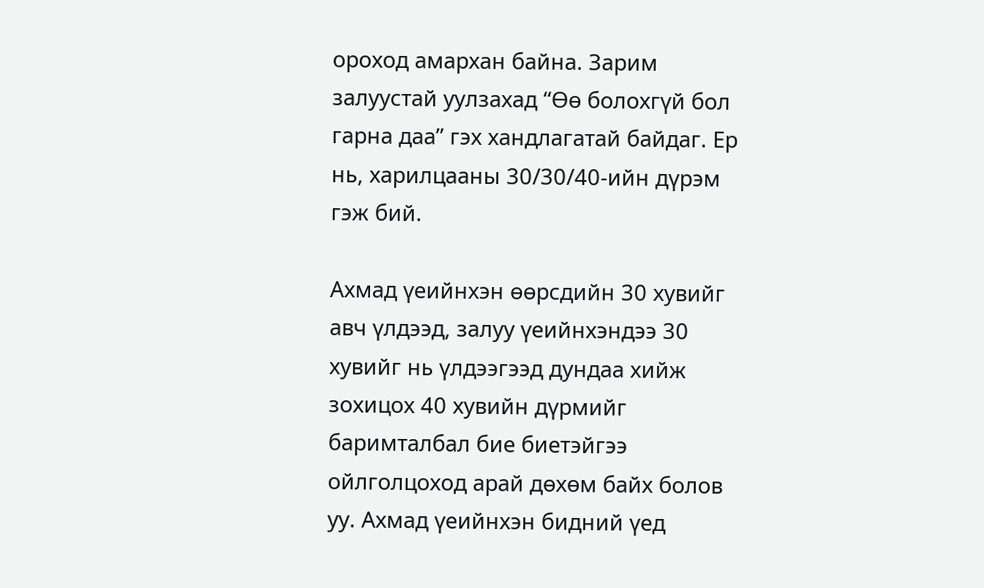ороход амархан байна. Зарим залуустай уулзахад “Өө болохгүй бол гарна даа” гэх хандлагатай байдаг. Ер нь, харилцааны 30/30/40-ийн дүрэм гэж бий.

Ахмад үеийнхэн өөрсдийн 30 хувийг авч үлдээд, залуу үеийнхэндээ 30 хувийг нь үлдээгээд дундаа хийж зохицох 40 хувийн дүрмийг баримталбал бие биетэйгээ ойлголцоход арай дөхөм байх болов уу. Ахмад үеийнхэн бидний үед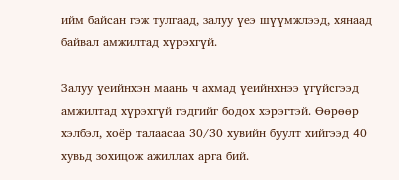ийм байсан гэж тулгаад, залуу үеэ шүүмжлээд, хянаад байвал амжилтад хүрэхгүй.

Залуу үеийнхэн маань ч ахмад үеийнхнээ үгүйсгээд амжилтад хүрэхгүй гэдгийг бодох хэрэгтэй. Өөрөөр хэлбэл, хоёр талаасаа 30/30 хувийн буулт хийгээд 40 хувьд зохицож ажиллах арга бий.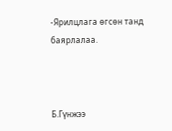-Ярилцлага өгсөн танд баярлалаа.



Б.Гүнжээ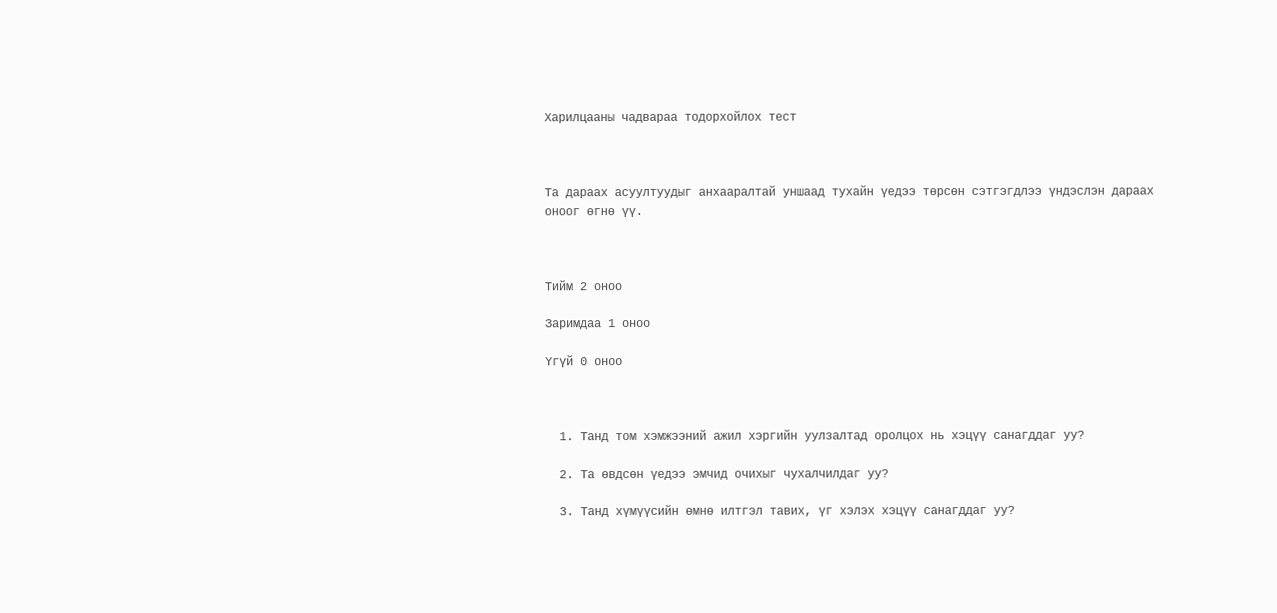Харилцааны чадвараа тодорхойлох тест



Та дараах асуултуудыг анхааралтай уншаад тухайн үедээ төрсөн сэтгэгдлээ үндэслэн дараах оноог өгнө үү.



Тийм 2 оноо

Заримдаа 1 оноо

Үгүй 0 оноо



  1. Танд том хэмжээний ажил хэргийн уулзалтад оролцох нь хэцүү санагддаг уу?

  2. Та өвдсөн үедээ эмчид очихыг чухалчилдаг уу?

  3. Танд хүмүүсийн өмнө илтгэл тавих, үг хэлэх хэцүү санагддаг уу?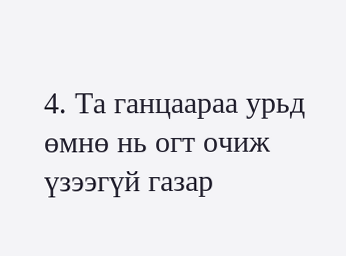4. Та ганцаараа урьд өмнө нь огт очиж үзээгүй газар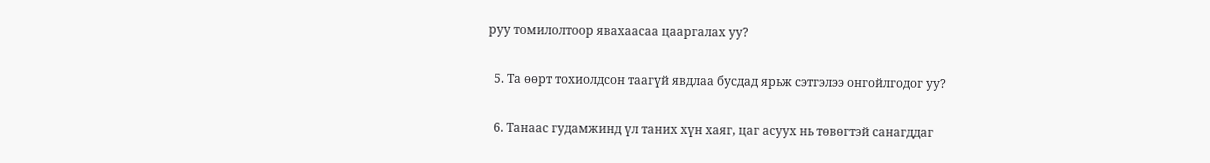руу томилолтоор явахаасаа цааргалах уу?

  5. Та өөрт тохиолдсон таагүй явдлаа бусдад ярьж сэтгэлээ онгойлгодог уу?

  6. Танаас гудамжинд үл таних хүн хаяг, цаг асуух нь төвөгтэй санагддаг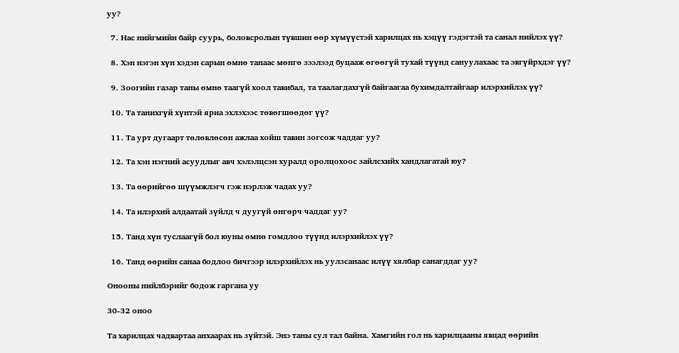уу?

  7. Нас нийгмийн байр суурь, боловсролын түвшин өөр хүмүүстэй харилцах нь хэцүү гэдэгтэй та санал нийлэх үү?

  8. Хэн нэгэн хүн хэдэн сарын өмнө танаас мөнгө зээлээд буцааж өгөөгүй тухай түүнд сануулахаас та эвгүйрхдэг үү?

  9. Зоогийн газар таны өмнө таагүй хоол тавибал, та таалагдахгүй байгаагаа бухимдалтайгаар илэрхийлэх үү?

  10. Та танихгүй хүнтэй яриа эхлэхээс төвөгшөөдөг үү?

  11. Та урт дугаарт төлөвлөсөн ажлаа хойш тавин зогсож чаддаг уу?

  12. Та хэн нэгний асуудлыг авч хэлэлцсэн хуралд оролцохоос зайлсхийх хандлагатай юу?

  13. Та өөрийгөө шүүмжлэгч гэж нэрлэж чадах уу?

  14. Та илэрхий алдаатай зүйлд ч дуугүй өнгөрч чаддаг уу?

  15. Танд хүн туслаагүй бол юуны өмнө гомдлоо түүнд илэрхийлэх үү?

  16. Танд өөрийн санаа бодлоо бичгээр илэрхийлэх нь уулзсанаас илүү хялбар санагддаг уу?

Онооны нийлбэрийг бодож гаргана уу

30-32 оноо

Та харилцах чадвартаа анхаарах нь зүйтэй. Энэ таны сул тал байна. Хамгийн гол нь харилцааны явцад өөрийн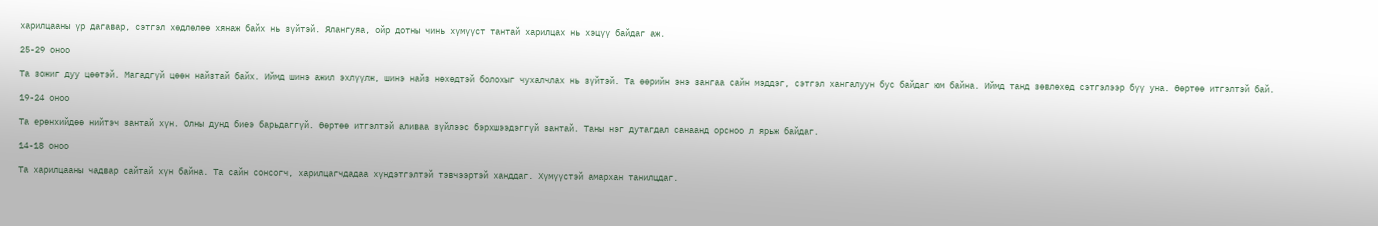харилцааны үр дагавар, сэтгэл хөдлөлөө хянаж байх нь зүйтэй. Ялангуяа, ойр дотны чинь хүмүүст тантай харилцах нь хэцүү байдаг аж.

25-29 оноо

Та зожиг дуу цөөтэй. Магадгүй цөөн найзтай байх. Иймд шинэ ажил эхлүүлж, шинэ найз нөхөдтэй болохыг чухалчлах нь зүйтэй. Та өөрийн энэ зангаа сайн мэддэг, сэтгэл хангалуун бус байдаг юм байна. Иймд танд зөвлөхөд сэтгэлээр бүү уна. Өөртөө итгэлтэй бай.

19-24 оноо

Та ерөнхийдөө нийтэч зантай хүн. Олны дунд биеэ барьдаггүй. Өөртөө итгэлтэй аливаа зүйлээс бэрхшээдэггүй зантай. Таны нэг дутагдал санаанд орсноо л ярьж байдаг.

14-18 оноо

Та харилцааны чадвар сайтай хүн байна. Та сайн сонсогч, харилцагчдадаа хүндэтгэлтэй тэвчээртэй ханддаг. Хүмүүстэй амархан танилцдаг.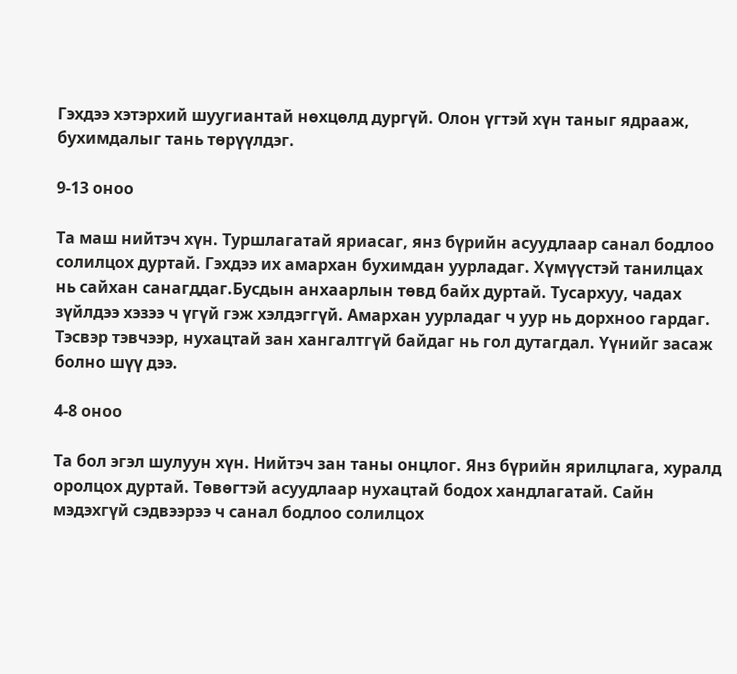Гэхдээ хэтэрхий шуугиантай нөхцөлд дургүй. Олон үгтэй хүн таныг ядрааж, бухимдалыг тань төрүүлдэг.

9-13 оноо

Та маш нийтэч хүн. Туршлагатай яриасаг, янз бүрийн асуудлаар санал бодлоо солилцох дуртай. Гэхдээ их амархан бухимдан уурладаг. Хүмүүстэй танилцах нь сайхан санагддаг.Бусдын анхаарлын төвд байх дуртай. Тусархуу, чадах зүйлдээ хэзээ ч үгүй гэж хэлдэггүй. Амархан уурладаг ч уур нь дорхноо гардаг. Тэсвэр тэвчээр, нухацтай зан хангалтгүй байдаг нь гол дутагдал. Үүнийг засаж болно шүү дээ.

4-8 оноо

Та бол эгэл шулуун хүн. Нийтэч зан таны онцлог. Янз бүрийн ярилцлага, хуралд оролцох дуртай. Төвөгтэй асуудлаар нухацтай бодох хандлагатай. Сайн мэдэхгүй сэдвээрээ ч санал бодлоо солилцох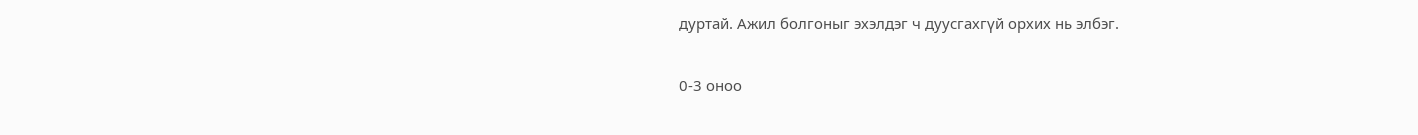дуртай. Ажил болгоныг эхэлдэг ч дуусгахгүй орхих нь элбэг.

0-3 оноо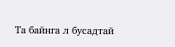Та байнга л бусадтай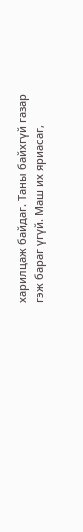харилцаж байдаг. Таны байхгүй газар гэж бараг үгүй. Маш их яриасаг,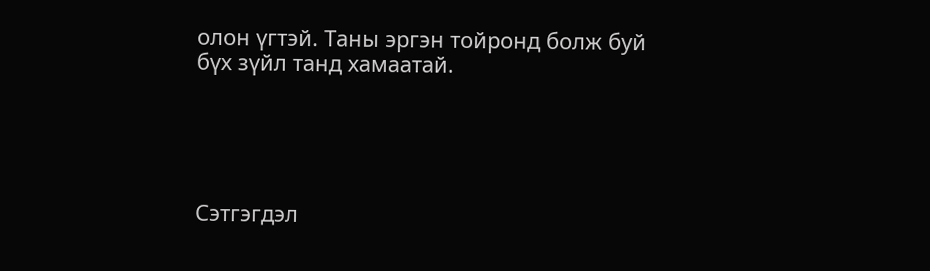олон үгтэй. Таны эргэн тойронд болж буй бүх зүйл танд хамаатай.





Сэтгэгдэл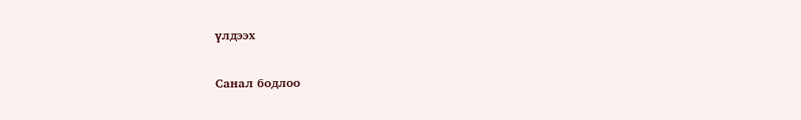үлдээх

Санал бодлоо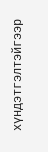хүндэтгэлтэйгээр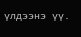үлдээнэ үү.